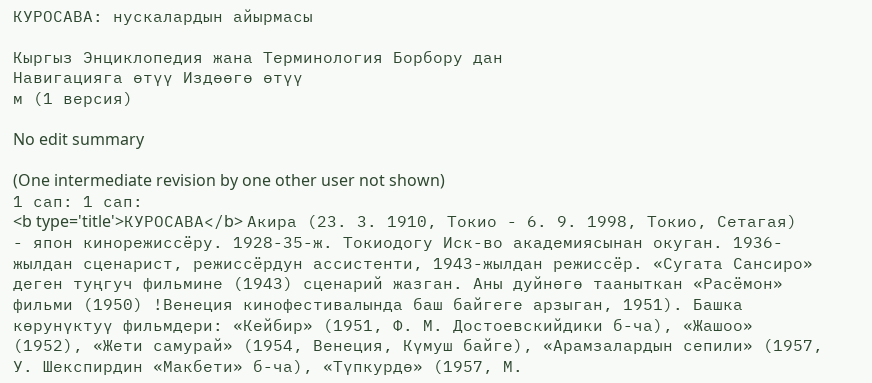КУРОСАВА: нускалардын айырмасы

Кыргыз Энциклопедия жана Терминология Борбору дан
Навигацияга өтүү Издөөгө өтүү
м (1 версия)

No edit summary

(One intermediate revision by one other user not shown)
1 сап: 1 сап:
<b type='title'>КУРОСАВА</b> Акира (23. 3. 1910, Токио - 6. 9. 1998, Токио, Сетагая) - япон кинорежиссёру. 1928-35-ж. Токиодогу Иск-во академиясынан окуган. 1936-жылдан сценарист, режиссёрдун ассистенти, 1943-жылдан режиссёр. «Сугата Сансиро» деген туңгуч фильмине (1943) сценарий жазган. Аны дуйнѳгѳ тааныткан «Расёмон» фильми (1950) !Венеция кинофестивалында баш байгеге арзыган, 1951). Башка кѳрунүктуү фильмдери: «Кейбир» (1951, Ф. М. Достоевскийдики б-ча), «Жашоо» (1952), «Жети самурай» (1954, Венеция, Күмуш байге), «Арамзалардын сепили» (1957, У. Шекспирдин «Макбети» б-ча), «Түпкурдѳ» (1957, М.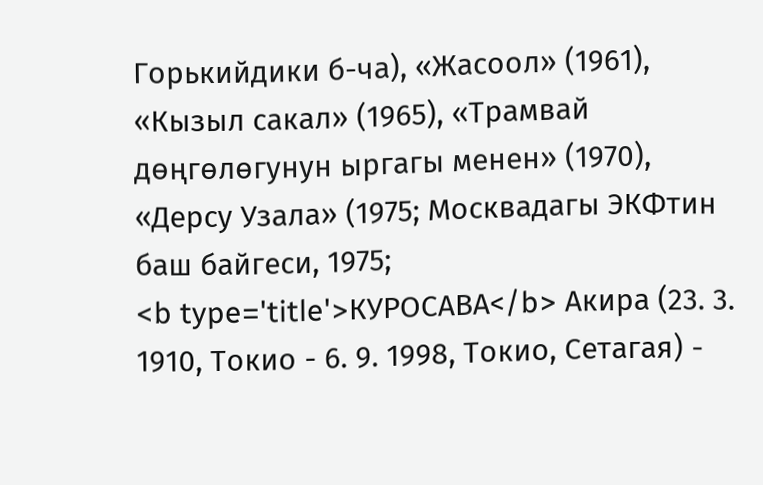Горькийдики б-ча), «Жасоол» (1961), «Кызыл сакал» (1965), «Трамвай дѳңгѳлѳгунун ыргагы менен» (1970), «Дерсу Узала» (1975; Москвадагы ЭКФтин баш байгеси, 1975;
<b type='title'>КУРОСАВА</b> Акира (23. 3. 1910, Токио - 6. 9. 1998, Токио, Сетагая) -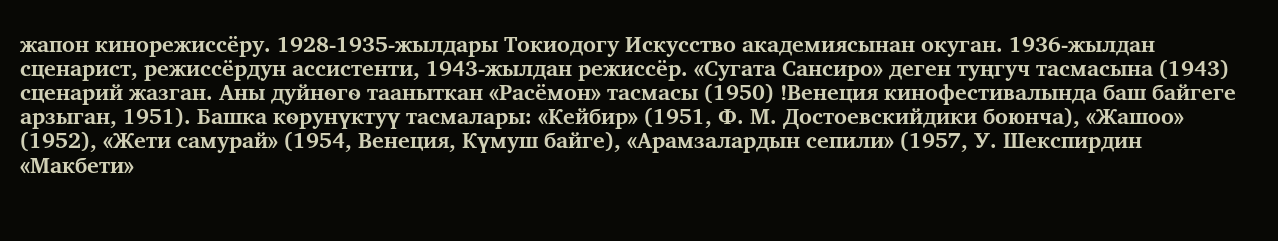жапон кинорежиссёру. 1928-1935-жылдары Токиодогу Искусство академиясынан окуган. 1936-жылдан сценарист, режиссёрдун ассистенти, 1943-жылдан режиссёр. «Сугата Сансиро» деген туңгуч тасмасына (1943) сценарий жазган. Аны дуйнѳгѳ тааныткан «Расёмон» тасмасы (1950) !Венеция кинофестивалында баш байгеге арзыган, 1951). Башка кѳрунүктуү тасмалары: «Кейбир» (1951, Ф. М. Достоевскийдики боюнча), «Жашоо» (1952), «Жети самурай» (1954, Венеция, Күмуш байге), «Арамзалардын сепили» (1957, У. Шекспирдин «Макбети»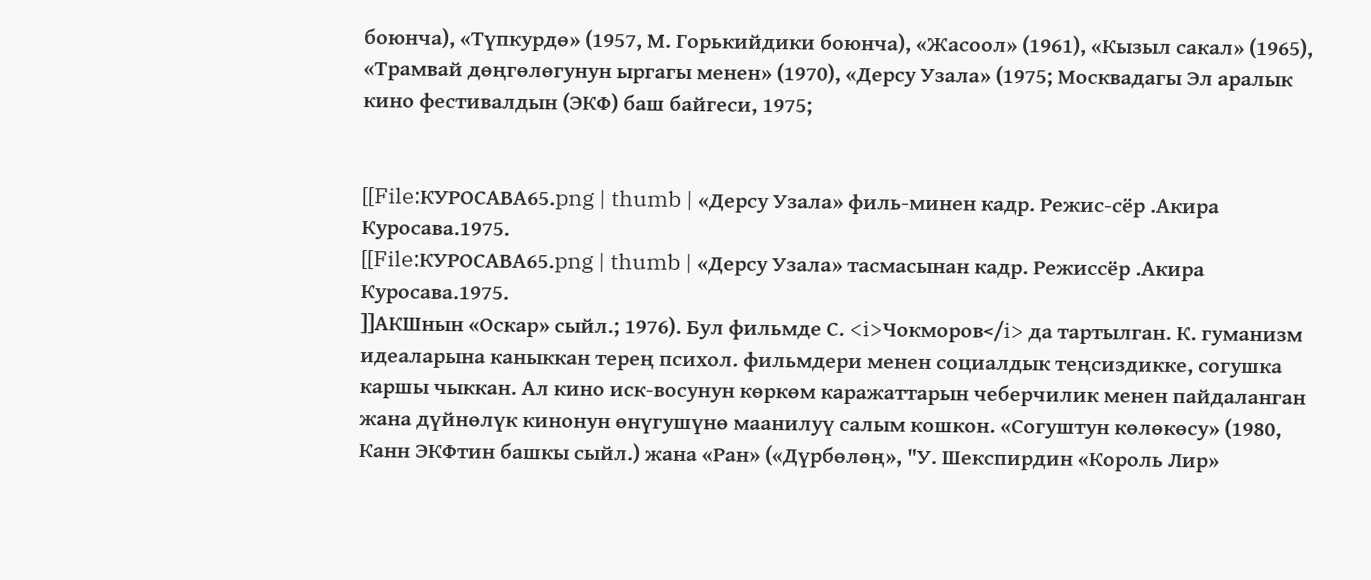боюнча), «Түпкурдѳ» (1957, М. Горькийдики боюнча), «Жасоол» (1961), «Кызыл сакал» (1965), «Трамвай дѳңгѳлѳгунун ыргагы менен» (1970), «Дерсу Узала» (1975; Москвадагы Эл аралык кино фестивалдын (ЭКФ) баш байгеси, 1975;


[[File:КУРОСАВА65.png | thumb | «Дерсу Узала» филь-минен кадр. Режис-сёр .Акира Куросава.1975.
[[File:КУРОСАВА65.png | thumb | «Дерсу Узала» тасмасынан кадр. Режиссёр .Акира Куросава.1975.
]]АКШнын «Оскар» сыйл.; 1976). Бул фильмде С. <i>Чокморов</i> да тартылган. К. гуманизм идеаларына каныккан терең психол. фильмдери менен социалдык теңсиздикке, согушка каршы чыккан. Ал кино иск-восунун кѳркѳм каражаттарын чеберчилик менен пайдаланган жана дүйнѳлүк кинонун ѳнүгушүнѳ маанилуү салым кошкон. «Согуштун кѳлѳкѳсу» (1980, Канн ЭКФтин башкы сыйл.) жана «Ран» («Дүрбѳлѳң», "У. Шекспирдин «Король Лир»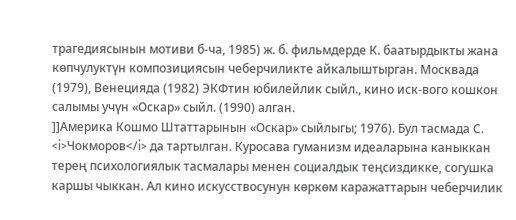трагедиясынын мотиви б-ча, 1985) ж. б. фильмдерде К. баатырдыкты жана кѳпчулуктүн композициясын чеберчиликте айкалыштырган. Москвада (1979), Венецияда (1982) ЭКФтин юбилейлик сыйл., кино иск-вого кошкон салымы учүн «Оскар» сыйл. (1990) алган.
]]Америка Кошмо Штаттарынын «Оскар» сыйлыгы; 1976). Бул тасмада С. <i>Чокморов</i> да тартылган. Куросава гуманизм идеаларына каныккан терең психологиялык тасмалары менен социалдык теңсиздикке, согушка каршы чыккан. Ал кино искусствосунун кѳркѳм каражаттарын чеберчилик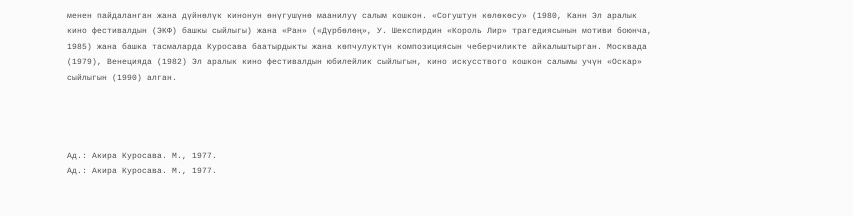менен пайдаланган жана дүйнѳлүк кинонун ѳнүгушүнѳ маанилуү салым кошкон. «Согуштун кѳлѳкѳсу» (1980, Канн Эл аралык кино фестивалдын (ЭКФ) башкы сыйлыгы) жана «Ран» («Дүрбѳлѳң», У. Шекспирдин «Король Лир» трагедиясынын мотиви боюнча, 1985) жана башка тасмаларда Куросава баатырдыкты жана кѳпчулуктүн композициясын чеберчиликте айкалыштырган. Москвада (1979), Венецияда (1982) Эл аралык кино фестивалдын юбилейлик сыйлыгын, кино искусствого кошкон салымы учүн «Оскар» сыйлыгын (1990) алган.




Ад.: Акира Куросава. М., 1977.
Ад.: Акира Куросава. М., 1977.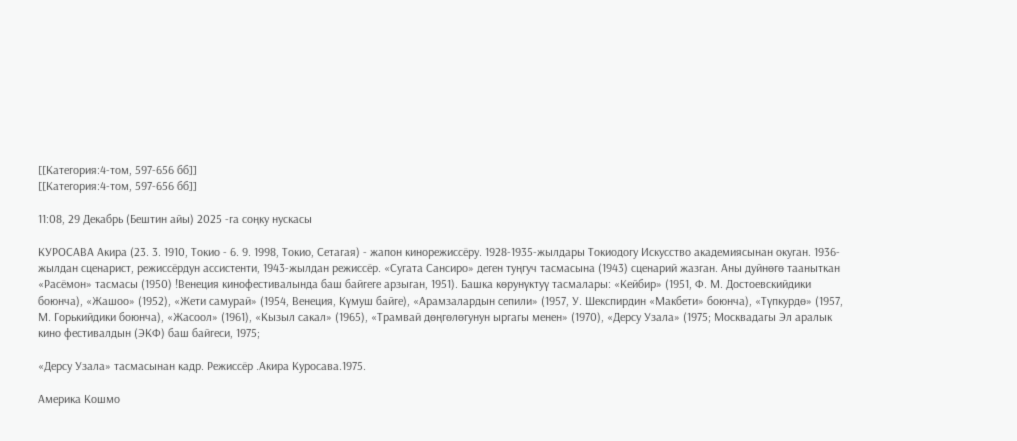[[Категория:4-том, 597-656 бб]]
[[Категория:4-том, 597-656 бб]]

11:08, 29 Декабрь (Бештин айы) 2025 -га соңку нускасы

КУРОСАВА Акира (23. 3. 1910, Токио - 6. 9. 1998, Токио, Сетагая) - жапон кинорежиссёру. 1928-1935-жылдары Токиодогу Искусство академиясынан окуган. 1936-жылдан сценарист, режиссёрдун ассистенти, 1943-жылдан режиссёр. «Сугата Сансиро» деген туңгуч тасмасына (1943) сценарий жазган. Аны дуйнѳгѳ тааныткан «Расёмон» тасмасы (1950) !Венеция кинофестивалында баш байгеге арзыган, 1951). Башка кѳрунүктуү тасмалары: «Кейбир» (1951, Ф. М. Достоевскийдики боюнча), «Жашоо» (1952), «Жети самурай» (1954, Венеция, Күмуш байге), «Арамзалардын сепили» (1957, У. Шекспирдин «Макбети» боюнча), «Түпкурдѳ» (1957, М. Горькийдики боюнча), «Жасоол» (1961), «Кызыл сакал» (1965), «Трамвай дѳңгѳлѳгунун ыргагы менен» (1970), «Дерсу Узала» (1975; Москвадагы Эл аралык кино фестивалдын (ЭКФ) баш байгеси, 1975;

«Дерсу Узала» тасмасынан кадр. Режиссёр .Акира Куросава.1975.

Америка Кошмо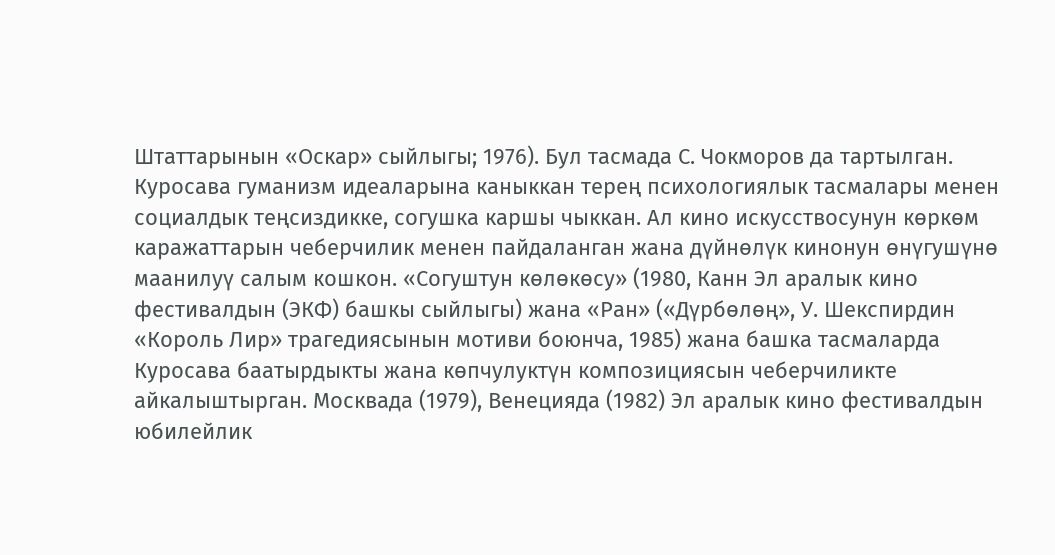Штаттарынын «Оскар» сыйлыгы; 1976). Бул тасмада С. Чокморов да тартылган. Куросава гуманизм идеаларына каныккан терең психологиялык тасмалары менен социалдык теңсиздикке, согушка каршы чыккан. Ал кино искусствосунун кѳркѳм каражаттарын чеберчилик менен пайдаланган жана дүйнѳлүк кинонун ѳнүгушүнѳ маанилуү салым кошкон. «Согуштун кѳлѳкѳсу» (1980, Канн Эл аралык кино фестивалдын (ЭКФ) башкы сыйлыгы) жана «Ран» («Дүрбѳлѳң», У. Шекспирдин «Король Лир» трагедиясынын мотиви боюнча, 1985) жана башка тасмаларда Куросава баатырдыкты жана кѳпчулуктүн композициясын чеберчиликте айкалыштырган. Москвада (1979), Венецияда (1982) Эл аралык кино фестивалдын юбилейлик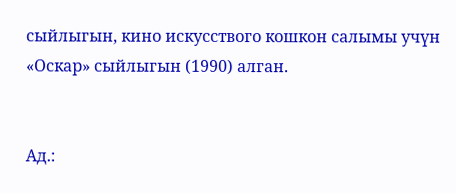сыйлыгын, кино искусствого кошкон салымы учүн «Оскар» сыйлыгын (1990) алган.


Ад.: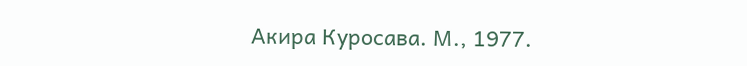Акира Куросава. М., 1977.